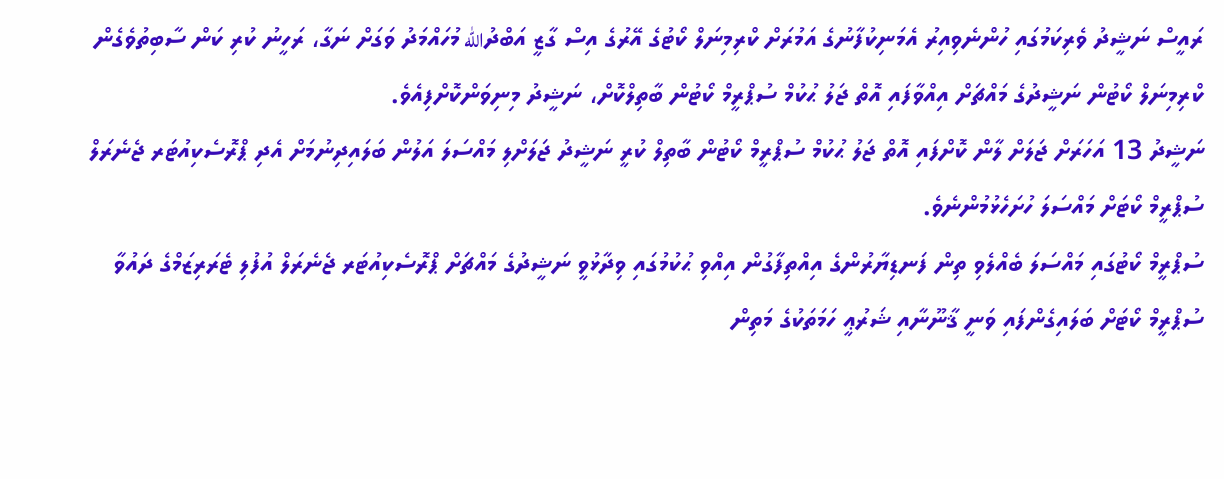ރައީސް ނަޝީދު ވެރިކަމުގައި ހުންނެވިއިރު އެމަނިކުފާނުގެ އަމުރަށް ކްރިމިނަލް ކޯޓުގެ އޭރުގެ އިސް ގާޒީ އަބްދުالله މުހައްމަދު ވަގަށް ނަގާ، ރަހީނު ކުރި ކަން ސާބިތުވެގެން ކްރިމިނަލް ކޯޓުން ނަޝީދުގެ މައްޗަށް އިއްވާފައި އޮތް ޖަލު ޙުކުމް ސުޕްރީމް ކޯޓުން ބާތިލްކޮށް، ނަޝީދު މިނިވަންކޮށްފިއެވެ.
ނަޝީދު 13 އަހަރަށް ޖަލަށް ލާން ކޮށްފައި އޮތް ޖަލު ޙުކުމް ސުޕްރީމް ކޯޓުން ބާތިލް ކުރީ ނަޝީދު ޖަލަށްލި މައްސަލަ އަލުން ބަލައިދިނުމަށް އެދި ޕްރޮސެކިއުޓަރ ޖެނެރަލް ސުޕްރީމް ކޯޓަށް މައްސަލަ ހުށަހެޅުމުންނެވެ.
ސުޕްރީމް ކޯޓުގައި މައްސަލަ ބެއްލެވި ތިން ފަނޑިޔާރުންގެ އިއްތިފާގުން އިއްވި ޙުކުމުގައި ވިދާޅުވީ ނަޝީދުގެ މައްޗަށް ޕްރޮސެކިއުޓަރ ޖެނެރަލް އުފުލި ޓެރަރިޒަމްގެ ދައުވާ ސުޕްރީމް ކޯޓަށް ބަލައިގެންފައި ވަނީ ޤާނޫނާއި ޝަރުޢީ ހަމަތަކުގެ މަތިން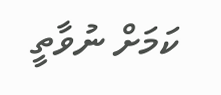ކަމަށް ނުވާތީ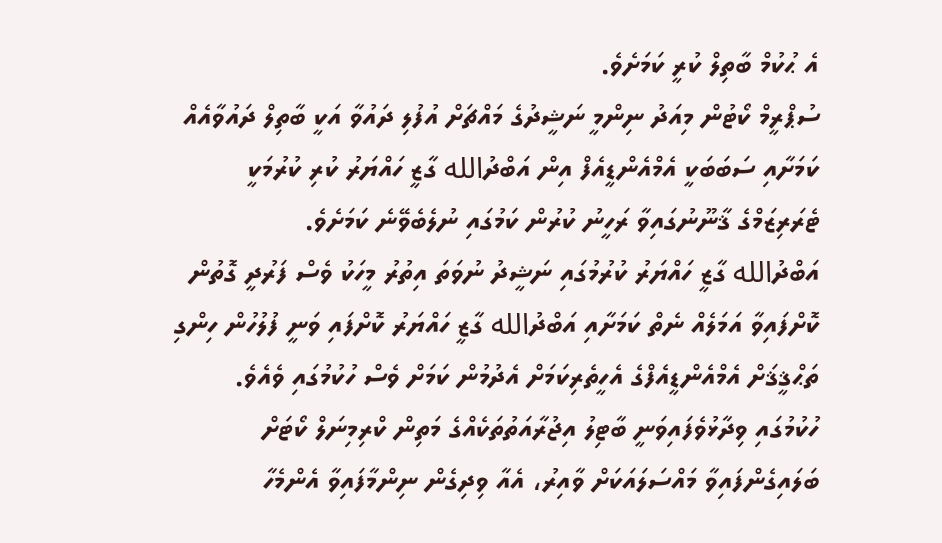އެ ޙުކުމް ބާތިލް ކުރީ ކަމަށެވެ.
ސުޕްރީމް ކޯޓުން މިއަދު ނިންމީ ނަޝީދުގެ މައްޗަށް އުފުލި ދައުވާ އަކީ ބާތިލް ދައުވާއެއް ކަމަށާއި ސަބަބަކީ އެމްއެންޑީއެފް އިން އަބްދުالله ގާޒީ ހައްޔަރު ކުރި ކުރުމަކީ ޓެރަރިޒަމްގެ ޤާނޫނުގައިވާ ރަހީނު ކުރުން ކަމުގައި ނުލެބެވޭނެ ކަމަށެވެ.
އަބްދުالله ގާޒީ ހައްޔަރު ކުރުމުގައި ނަޝީދު ނުވަތަ އިތުރު މީހަކު ވެސް ފަރުދީ ގޮތުން ކޮށްފައިވާ އަމަލެއް ނެތް ކަމަށާއި އަބްދުالله ގާޒީ ހައްޔަރު ކޮށްފައި ވަނީ ފުލުހުން ހިންގި ތަޙްޤީޤަށް އެމްއެންޑީއެފްގެ އެހީތެރިކަމަށް އެދުމުން ކަމަށް ވެސް ހުކުމުގައި ވެއެވެ.
ހުކުމުގައި ވިދާޅުވެފައިވަނީ ބާޓިލު އިޖުރާއަތުތަކެއްގެ މަތިން ކްރިމިނަލް ކޯޓަށް ބަލައިގެންފައިވާ މައްސަލައަކަށް ވާއިރު، އެއާ ވިދިގެން ނިންމާފައިވާ އެންމެހާ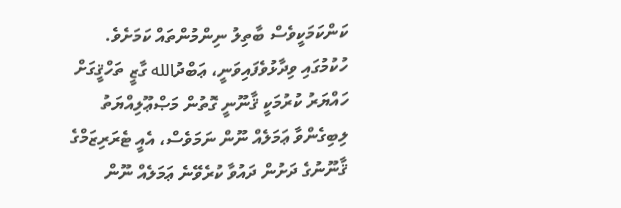ކަންކަމަކީވެސް ބާތިލު ނިންމުންތައް ކަމަށެވެ.
ހުކުމުގައި ވިދާޅުވެފައިވަނީ، ޢަބްދުالله ގާޒީ ތަހްޤީގަށް ހައްޔަރު ކުރުމަކީ ޤާނޫނީ ގޮތުން މަޞްޢޫލިއްޔަތު ލިބިގެންވާ ޢަމަލެއް ނޫން ނަމަވެސް، އެއީ ޓެރަރިޒަމްގެ ޤާނޫނުގެ ދަށުން ދައުވާ ކުރެވޭނެ ޢަމަލެއް ނޫން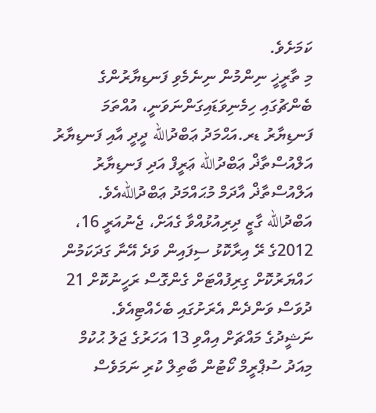ކަމަށެވެ.
މި ތާރީޚީ ނިންމުން ނިނެމެވި ފަނޑިޔާރުންގެ ބެންޗުގައި ހިމެނިވަޑައިގަންނަވަނީ، އުއްތަމަ ފަނޑިޔާރު ޑރ.އަޙްމަދު ޢަބްދުالله ދީދީ އާއި ފަނޑިޔާރު އަލްއުސްތާޛް ޢަބްދުالله ޢަރީފް އަދި ފަނޑިޔާރު އަލްއުސްތާޛް އާދަމް މުޙައްމަދު ޢަބްދުاللهއެވެ.
އަބްދުالله ގާޒީ ދިރިއުޅުއްވާ ގެއަށް، ޖެނުއަރީ 16، 2012ގެ ރޭ އިރާކޮޅު ސިފައިން ވަދެ އޭނާ ގަދަކަމުން ހައްޔަރުކޮށް ގިރިފުއްޓަށް ގެންގޮސް ރަހީނުކޮށް 21 ދުވަސް ވަންދެން އެރަށުގައި ބެހެއްޓިއެވެ.
ނަޝީދުގެ މައްޗަށް އިއްވި 13 އަހަރުގެ ޖަލު ޙުކުމް މިއަދު ސުޕްރީމް ކޯޓުން ބާތިލް ކުރި ނަމަވެސް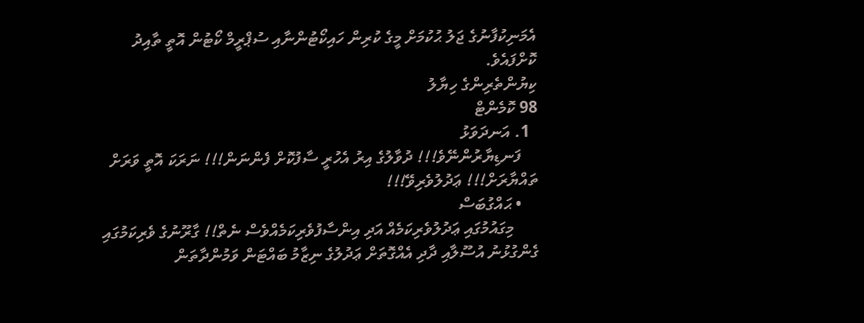އެމަނިކުފާނުގެ ޖަލު ޙުކުމަށް މީގެ ކުރިން ހައިކޯޓުންނާއި ސުޕްރީމް ކޯޓުން އޮތީ ތާއިދު ކޮށްފައެވެ.
ކިޔުންތެރިންގެ ހިޔާލު
98 ކޮމެންޓް
  1. އަނދަވަޅު
    ފަނޑިޔާރުންނޭވެ!!! ދުވާލުގެ އިރު އެހުރީ ސާފުކޮށް ފެންނަން!!! ނަރަކަ އޮތީ ވަރަށް ތައްޔާރަށް!!! ޢަދުލުވެރިވޭ!!!
    • ޙައްގުބަސް
      މިގައުމުގައި ޢަދުލުވެރިކަމެއް އަދި އިންސާފުވެރިކަމެއްވެސް ނެތް!! ގާރޫނުގެ ވެރިކަމުގައި ގެންގުޅުނު އުސޫލާއި ދާދި އެއްގޮތަށް ޢަދުލުގެ ނިޒާމު ބައްޓަން ވަމުންދާތަން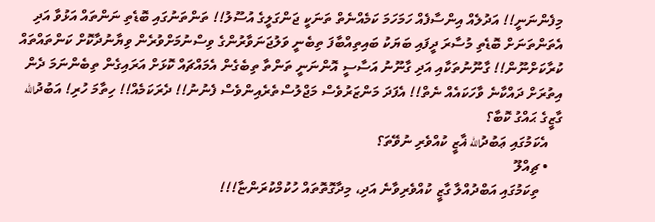މިފެންނަނީ!! އަދުލެއް އިންސާފެއް ހަމަހަމަ ކަމެއްނެތް ތަނަކީ ޖަންގަލީގެ އުސޫލު!! ތަންތަނުގައި ބޮޑެތި ނަންތައް އަޅުވާ އަދި އެތަންތަނަށް ބޮޑެތި މުސާރަ ދީފައި ބަޔަކު ބައިތިއްބާފަ ތިބެނީ ވަލުޖަނަވާރުންގެ ވިސްނުމަށްވުރެން ވިޔާނުދާކޮށް ކަންތައްތައް ކުރާކަށްނޫން!! ގާނޫނުތަކާއި އަދި ގާނޫނު އަސާސީ އޮންނަނީ ތަންތާ ތިބެގެން އެމައްޗައް ކޮޅަށް އަރައިގެން ތިބެންނަމަ ދެން އިތުރަށް ދައްކާނެ ވާހަކައެއް ނެތް!! އެފަދަ މަންޒަރުވެސް މަޖްލުސްތެރެއިންވެސް ފެނުނު!! ދެރަކަމެއް!! ހިތާމަ ހުރި! އަބުދުالله ގާޒީގެ ޙައްގު ކޮބާ؟
    އެކަމުގައި ޢަބުދުالله ޣާޒީ ކުއްވެރި ނުވޭތަ؟
    • ޗިއްލޫ
      ތިކަމުގައި އަބްދުއްލާ ގާޒީ ކުއްވެރިވާނެ އަދި، މިދާގޮތޮތައް ހުކުމްކުރަންޏާ!!!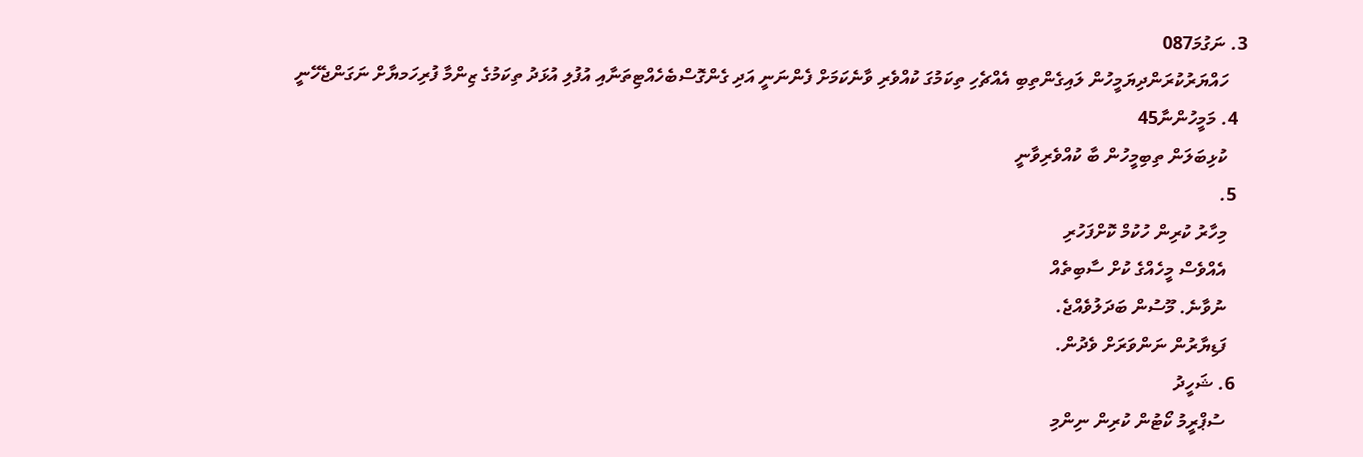3. ނަގުމަ087
    ހައްޔަރުކުރަންދިޔަމީހުން ލައިގެންތިބި އެއްޗެހި ތިކަމުގަ ކުއްވެރި ވާނެކަމަށް ފެންނަނީ އަދި ގެންގޮސްބެހެއްޓިތަނާއި އުފުލި އުޅަދު ތިކަމުގެ ޒިންމާ ފުރިހަމޔާށް ނަގަންޖެހޭނީ
  4. މަމީހުންނާ45
    ކުޅިބަލަން ތިބިމީހުން ބާ ކުއްވެރިވާނީ
  5.
    މިހާރު ކުރިން ހުކުމް ކޮށްފަހުރި
    އެއްވެސް މީހެއްގެ ކުށް ސާބިތެއް
    ނުވާނެ. މޫސުން ބަދަލުވެއްޖެ.
    ފަޑިޔާރުން ނަންވަރަށް ވެދުން.
  6. ޝަހީދު
    ސުޕްރީމު ކޯޓުން ކުރިން ނިންމި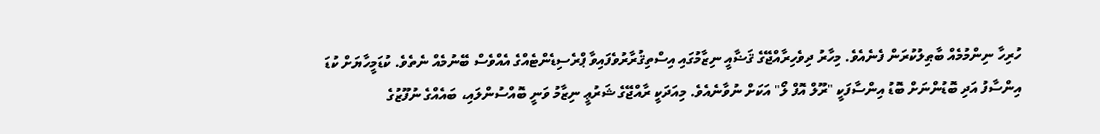ހުރިހާ ނިންމުމެއް ބާޠިލުކުރަން ފެނެއެވެ. މިހާރު ދިވެހިރާއްޖޭގެ ޤަޟާއީ ނިޒާމުގައި އިސްތިޤުރާރުވެފައިވާ ޕްރެސިޑެންޓެއްގެ އެއްވެސް ބޭނުމެއް ނެތެވެ. ކުޑަމީހާޔަށް ކުޑަ އިންސާފު އަދި ބޮޑުންނަށް ބޮޑު އިންސާފަކީ "ރޫލް އޮފް ލޯ" އަކަށް ނުވާނެއެވެ. މިއަދަކީ ރާއްޖޭގެ ޝަރުޢީ ނިޒާމު ވަނީ ބޮއްސުންލައި، ބައެއްގެ ނުފޫޒުގެ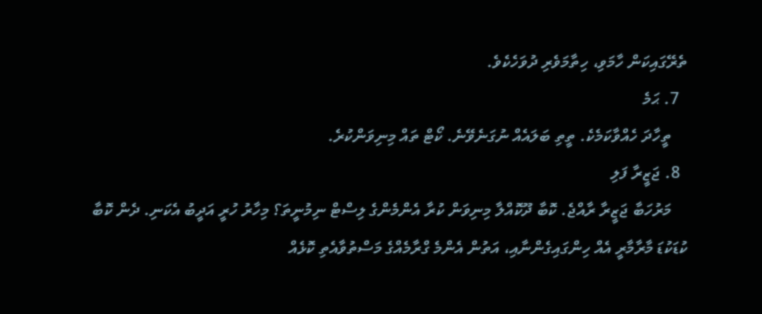ތެރޭގައިކަން ހާމަވި، ހިތާމަވެރި ދުވަހެކެވެ.
  7. ޙަމެ
    ތީހާދަ ހެއްވާކަމެކެ. ތީތި ބަލައެއް ނުގަނެވޭނެ. ކޯޓް ތައް މިނިވަންކުރެ.
  8. ޖަޒީރާ ފަލި
    މަރުހަބާ ޖަޒީރާ ރާއްޖެ. ކޮބާ ދޫކޮއްލާ މިނިވަން ކުރާ އެންމެންގެ ލިސްޓް ނިމުނީތަ؟ މިހާރު ހުރީ އަދީބު އެކަނި. ދެން ކޮބާ ކުޑަކުޑަ މާރާމާރީ އެއް ހިންގައިގެންނާއި، އަތުން އެންމެ ގްރާމެއްގެ މަސްތުވާއެތި ކޮޅެއް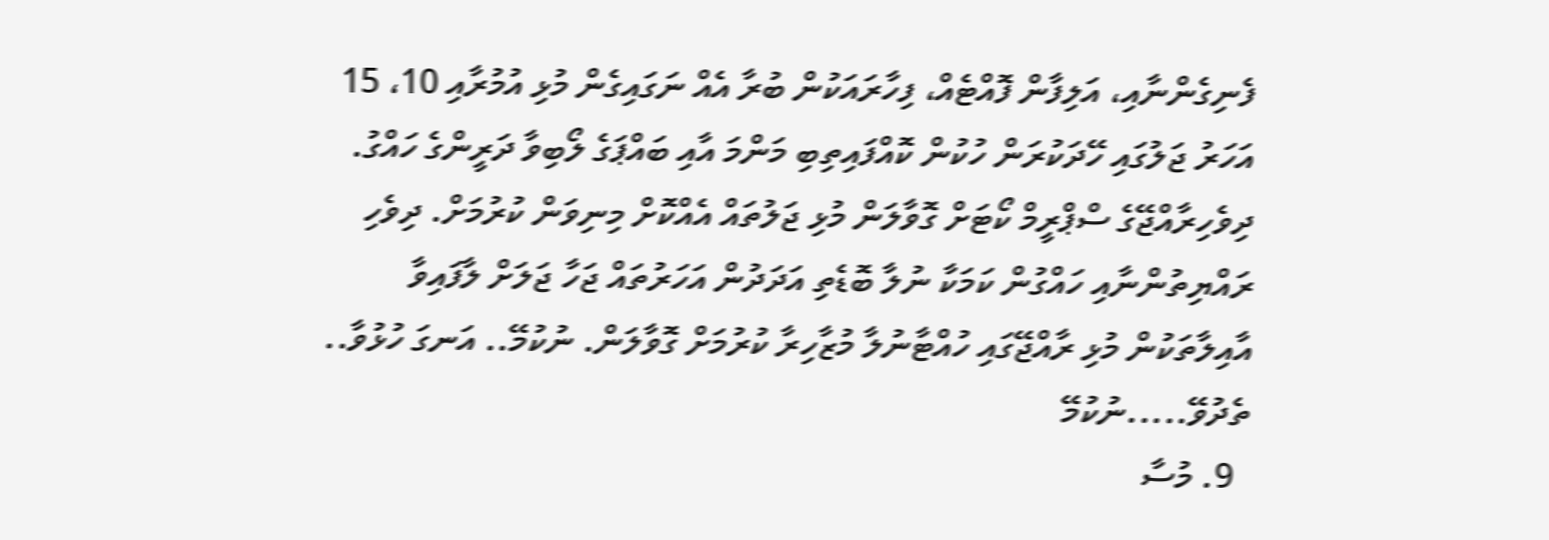ފެނިގެންނާއި، އަލިފާން ފޮއްޓެއް، ފިހާރައަކުން ބުރާ އެއް ނަގައިގެން މުޅި އުމުރާއި 10، 15 އަހަރު ޖަލުގައި ހޭދަކުރަން ހުކުން ކޮއްފައިތިބި މަންމަ އާއި ބައްޕަގެ ލޯބިވާ ދަރީންގެ ހައްގު. ދިވެހިރާއްޖޭގެ ސްޕްރީމް ކޯޓަށް ގޮވާލަން މުޅި ޖަލުތައް އެއްކޮށް މިނިވަން ކުރުމަށް. ދިވެހި ރައްޔިތުންނާއި ހައްގުން ކަމަކާ ނުލާ ބޮޑެތި އަދަދުން އަހަރުތައް ޖަހާ ޖަލަށް ލާފައިވާ އާއިލާތަކުން މުޅި ރާއްޖޭގައި ހުއްޓާނުލާ މުޒާހިރާ ކުރުމަށް ގޮވާލަން. ނުކުމޭ.. އަނގަ ހުޅުވާ.. ތެދުވޭ.....ނުކުމޭ
  9. މުސާ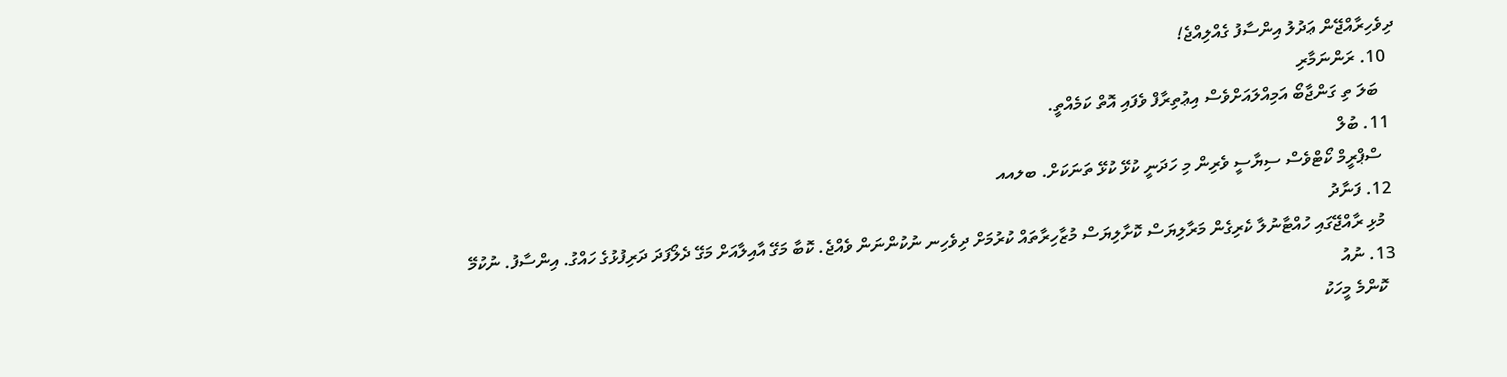ދިވެހިރާއްޖޭން ޢަދުލު އިންސާފު ގެއްލިއްޖެ!
  10. ރަންނަމާރި
    ބަލަ ތި ގަންޖާބޯ އަމިއްލައަށްވެސް އިޢުތިރާފް ވެފައި އޮތް ކަމެއްތީ.
  11. ބުލް
    ސްޕްރީމް ކޯޓްވެސް ސިޔާސީ ވެރިން މި ހަދަނީ ކުޅޭ ކުޅޭ ތަނަކަށް. ބލއއ
  12. ފަނާދު
    މުޅި ރާއްޖޭގައި ހުއްޓާނުލާ ކެރިގެން މަރާލިޔަސް ކޮށާލިޔަސް މުޒާހިރާތައް ކުރުމަށް ދިވެހިނ ނުކުންނަން ވެއްޖެ. ކޮބާ މަގޭ އާއިލާއަށް މަގޭ ދެލޯފަދަ ދަރިފުޅުގެ ހައްގު. އިންސާފު. ނުކުމޭ
  13. ނުއު
    ކޮންމެ މީހަކު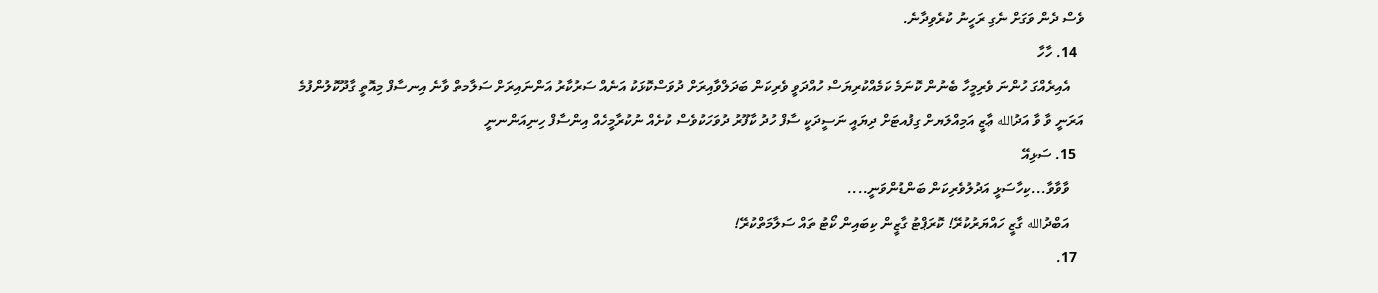ވެސް ދެން ވަގަށް ނެގި ރަހީނު ކުރެވިދާނެ.
  14. ހާހާ
    އެއިރެއްގަ ހުންނަ ވެރިމީހާ ބެނުން ކޮނަމެ ކަމެއްކުރިޔަސް ހުއްދަވީ ވެރިކަން ބަދަލްވާއިރަށް ދުވަސްކޮޅަކު އަނެއް ސަރުކާރު އަންނައިރަށް ސަލާމތް ވާނެ އިނސާފް މިއޮތީ ގާދޫކޮލުންފުމެ އަރަނީ ވާ ވާ އަދުالله ޢާޒީ އަމިއްލަޔށް ގިފުއޓަށް ދިޔައީ ނަސީދަކީ ސާފް ހުދު ކާފޫރު ދުވަހަކުވެސް ކުށެއް ނުކުރާމީހެއް އިންސާފް ހިނިއަންނނީ
  15. ސަޅިއޭ
    ވާވާވާ...ކިހާސަޅީ އަދުލުވެރިކަން ބަންޑުންވަނީ....
    އަބްދުالله ގާޒީ ހައްޔަރުކުރޭ! ކޮރަޕްޓު ގާޒީން ކިބައިން ކޯޓު ތައް ސަލާމަތްކުރޭ!
  17.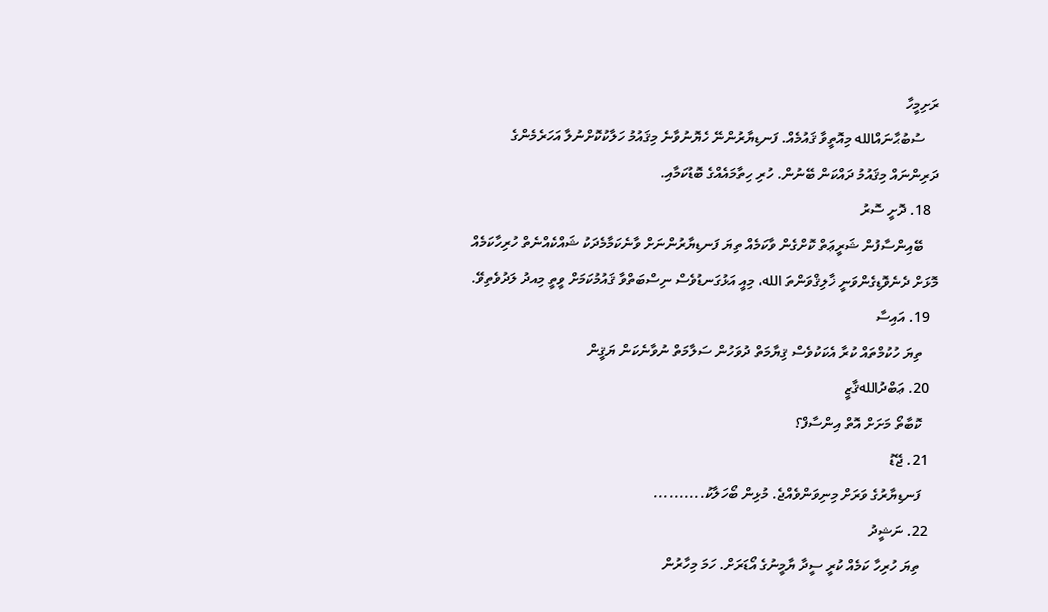ރަށިމީހާ
    ސުބުޙާނައްالله މިއޮތީވާ ޤައުމެއް. ފަނޑިޔާރުންނޭ ހެޔޮނުވާނެ މިޤައުމު ހަލާކުކޮށްނުލާ އަހަރެމެންގެ ދަރިންނައް މިޤައުމު ދައްކަން ބޭނުން. ހުރި ހިތާމައެއްގެ ބޮޑުކަމާއި.
  18. ދޮށީ ސޮރު
    ބޭއިންސާފުން ޝަރީޢަތް ކޮށްގެން ވާކަމެއް ތިޔަ ފަނޑިޔާރުންނަށް ވާނެކަމާމެދަކު ޝައްކެއްނެތް ހުރިހާކަމެއް މޮޅަށް ދެނެވޮޑިގެންވަނީ ޚާލިޤްވަންތަ الله، މިއީ އަޅުގަނޑުވެސް ނިސްބަތްވާ ޤައުމުކަމަށް ވީތީ މިއދު ލަދުވެތިވޭ.
  19. އައިސާ
    ތިޔަ ހުކުމްތައް ކުރާ އެކަކުވެސް ޤިޔާމަތް ދުވަހުން ސަލާމަތް ނުވާނެކަން ޔަޤީން
  20. ޢަބްދުاللهޤާޒީ
    ކޮބާތޯ މަށަށް އޮތް އިންސާފް؟
  21. ޖޭޑު
    ފަނޑިޔާރުގެ ވަރަށް މިނިވަންވެއްޖެ. މުޅިން ބޯހަލާކު..........
  22. ނަޝީދު
    ތިޔަ ހުރިހާ ކަމެއް ކުރީ ސީދާ ޔާމީނުގެ އޯޑަރަށް. ހަމަ މިހާރުން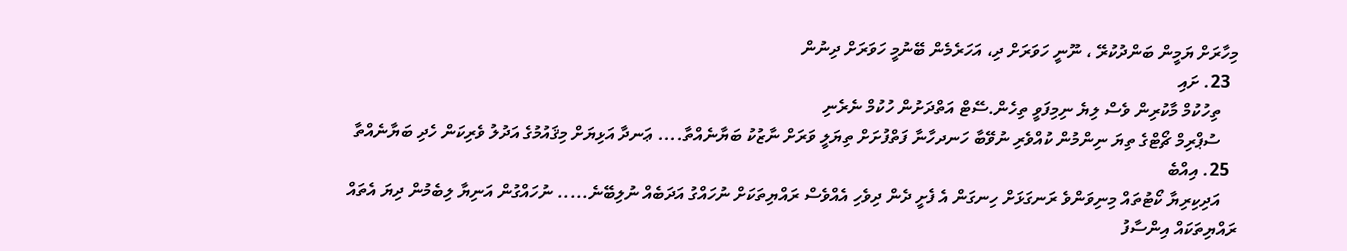މިހާރަށް ޔަމީން ބަންދުކުރޭ ، ނޫނީ ހަވަރަށް ދި، އަހަރެމެން ބޭނުމީ ހަވަރަށް ދިނުން
  23. ށައި
    ތިހުކުމް މާކުރިން ވެސް ލިޔެ ނިމިފަވީ ތިހެން.ސޭޓް އަތްދަށުން ހުކުމް ނެރެނި
    ސުޕްރިމް ޗޯޓްގެ ތިޔަ ނިންމުން ކުއްވެރި ނުވޭބާ ހަނދހާނާ ފަތްފުށަށް ތިޔަލީ ވަރަށް ނާޒުކު ބަޔާނެއްތާ.... ޢަނދާ އަޅިޔަށް މިޤައުމުގެ އަދުލު ވެރިކަން ހެދި ބަޔާނެއްތާ
  25. އިއްބެ
    އަދިކިރިޔާ ކޯޓުތައް މިނިވަންވެ ރަނގަޅަށް ހިނގަން އެ ފެށީ ދެން ދިވެހި އެއްވެސް ރައްޔިތަކަށް ނުހައްގު އަދަބެއް ނުލިބޭނެ..... ނުހައްގުން އަނިޔާ ލިބެމުން ދިޔަ އެތައް ރައްޔިތަކައް އިންސާފު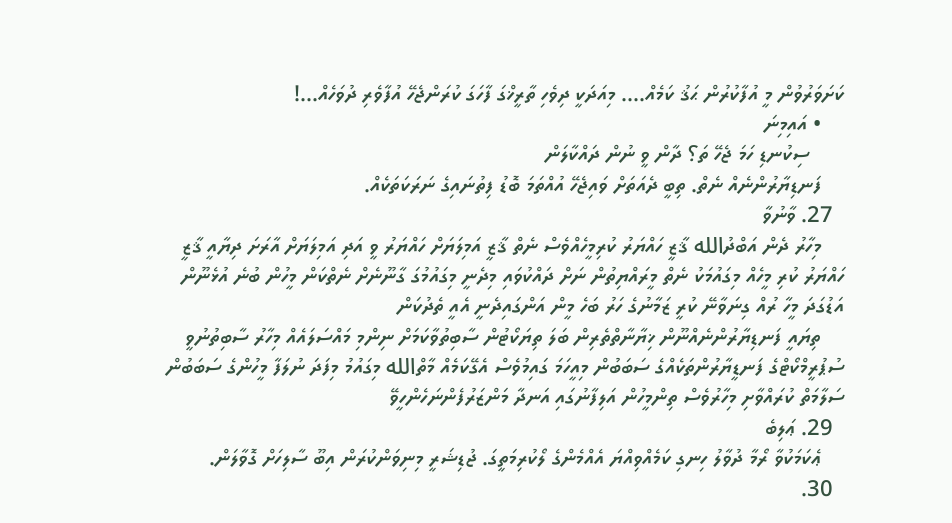ކަށަވަރުވުން މީ އުފާކުރުން ޙަޤު ކަމެއް.... މިއަދަކީ ދިވެހި ތާރީޚްގަ ފާހަގަ ކުރަންޖެހޭ އުފާވެރި ދުވަހެއް...!
    • އައިމިނަ
      ސިކުނޑި ހަމަ ޖެހޭ ތަ؟ ދާން ވީ ނުން ދައްކާލަން
    ފަނޑިޔާރުންނެއް ނެތް. ތިބީ ދެއަތަށް ވައިޖެހޭ އުއްތަމަ ބޮޑު ފިތުނައިގެ ނަރަކަތަކެއް.
  27. ވާނުވާ
    މިހާރު ދެން އަބްދުالله ޤާޒީ ހައްޔަރު ކުރިމީހެއްވެސް ނެތް ޤާޒީ އަމިލަޔަށް ހައްޔަރު ވީ އަދި އަމިލަޔަށް އާރަށަ ދިޔާއީ ޤާޒީ ހައްޔަރު ކުރި މީހެއް މިގައުމަކު ނެތް މީރައްޔިތުން ނަށް ދައްކުވައި މިދެނީ މިގައުމުގަ ގާނޫނެށް ނެތްކަން މީހުން ބުނެ އުޅެނޫން އަޑުގަދަ މީހާ ރުއް ގިނަވާނޭ ކުރީ ޒަމާނުގެ ހަރު ބަހެ މީން އަންގައިދެނީ އެއީ ތެދުކަން
    ތިޔައީ ފަނޑިޔާރުންނެއްނޫން ޚިޔާނާތްތެރިން ބަލަ ތިޔަކޯޓުން ސާބިތުވާކަމަށް ނިންމި މައްސަލައެއް މިހާރު ސާބިތުނުވީ ސުޕުރީމްކޯޓްގެ ފަނޑީޔާރުންތަކެއްގެ ސަބަބުން މިއީހަމަ ގައިމުވެސް އެގޭކަމެއް މާތްالله މިގައުމު މިފަދަ ނުލަފާ މީހުންގެ ސަބަބުން ސަލާމަތް ކުރައްވާށި މިހާރުވެސް ތިންމީހުން އަލިފާނުގައި އަނދާ މަންޒަރުފެންނަހެންހީވޭ
  29. ޢަލިބެ
    ޢެކަމަކުވާ ރޯމާ ދުވާލު ހިނގި ކަމެއްވިއްޔަ އެއްމެންގެ ލޯކުރިމަތީގަ. ޖުޑިޝަރީ މިނިވަންކުރަން އިބޫ ސާލިހަށް ގޮވާލަން.
  30.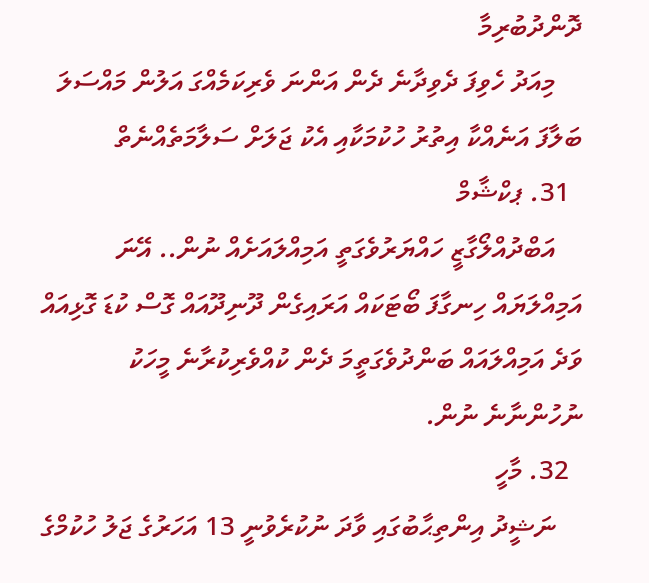ދޮންދުބުރިމާ
    މިއަދު ހެވިފަ ދެވިދާނެ ދެން އަންނަ ވެރިކަމެއްގަ އަލުން މައްސަލަ ބަލާފަ އަނެއްކާ އިތުރު ހުކުމަކާއި އެކު ޖަލަށް ސަލާމަތެއްނެތް
  31. ޕކްޝާމް
    އަބްދުއްލޯގާޒީ ހައްޔަރުވެގަތީ އަމިއްލައަށެއް ނުން.. އޭނަ އަމިއްލަޔައް ހިނގާފަ ބޯޓަކައް އަރައިގެން ދޫނިދޫއައް ގޮސް ކުޑަ ގޮޅިއައް ވަދެ އަމިއްލައައް ބަންދުވެގަތީމަ ދެން ކުއްވެރިކުރާނެ މީހަކު ނުހުންނާނެ ނުން.
  32. މާހީ
    ނަޝީދު އިންތިޙާބުގައި ވާދަ ނުކުރެވުނީ 13 އަހަރުގެ ޖަލު ހުކުމްގެ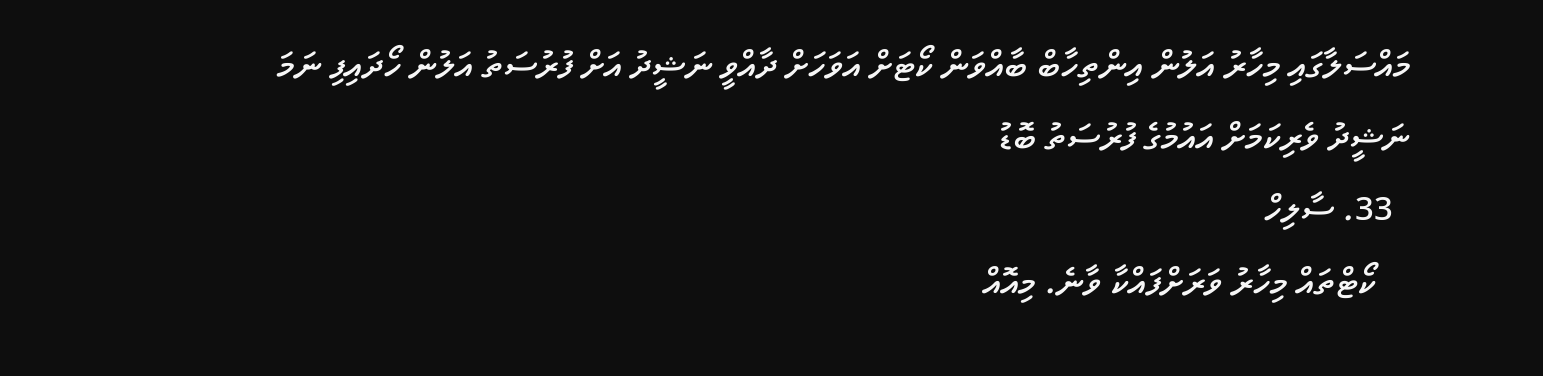މައްސަލާގައި މިހާރު އަލުން އިންތިހާބް ބާއްވަން ކޯޓަށް އަވަހަށް ދާއްވީ ނަޝީދު އަށް ފުރުސަތު އަލުން ހޯދައިފި ނަމަ ނަޝީދު ވެރިކަމަށް އައުމުގެ ފުރުސަތު ބޮޑު
  33. ސާލިހް
    ކޯޓްތައް މިހާރު ވަރަށްފައްކާ ވާނެ. މިއޮއް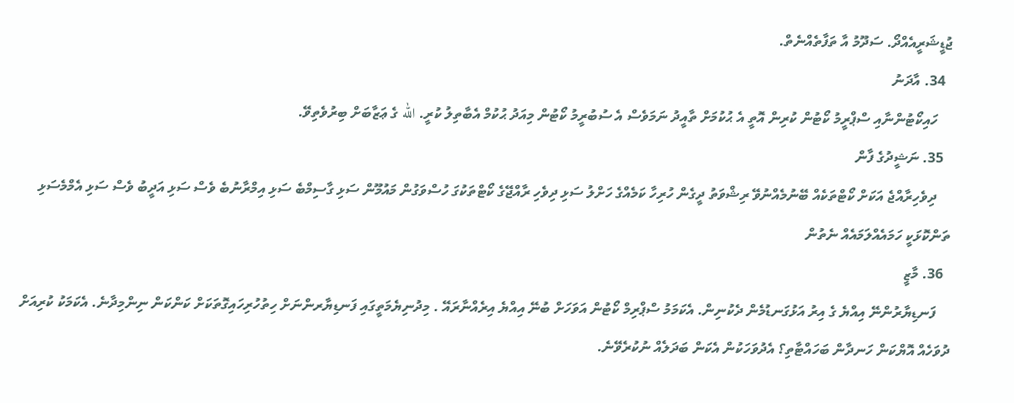ޖުޑީޝަރީއެއްދޯ. ސަދޫމު އާ ތަފާތެއްނެތް.
  34. އާދަނު
    ހައިކޯޓުންނާއި ސްޕްރީމު ކޯޓުން ކުރިން އޮތީ އެ ޙުކުމަށް ތާއީދު ނަމަވެސް އެ ސުބުރީމު ކޯޓުން މިއަދު ޙުކުމް އެބާތިލު ކުރީ. الله ގެ ޢަޒާބަށް ބިރުވެތިވޭ.
  35. ނަޝީދުގެ ފާން
    ދިވެހިރާއްޖެ އަކަށް ކޯޓްތަކެއް ބޭނުމެއްނުވޭ ރިޝްވަތު ދީގެން ހުރިހާ ކަމެއްގެ ހަށްލު ސަޅި ދިވެހި ރާއްޖޭގެ ކޯޓްތަކުގަ ހުސްވަގުން މައުމޫން ސަޅި ގާސިމްބެ ސަޅި އިމްރާނުބެ ވެސް ސަޅި އަދީބު ވެސް ސަޅި އެމްމެސަޅި ތަންކޮޅަކީ ހަމައެއްލަމައެއް ނެތުން
  36. މާޒީ
    ފަނޑިޔާރުންނޭ އިއްޔެ ގެ އިރު އަޅުގަނޑުމެން ދެކުނިން. އެކަމަމު ސްޕްރިމް ކޯޓުން އަވަހަށް ބުނޭ އިއްޔެ އިރެއްނާރައޭ . މިދުނިޔެމަތީގައި ފަނޑިޔާރންނަށް ހިތުހުރިހައިގޮތަކަށް ކަންކަން ނިންމިދާނެ. އެކަމަކު ކުރިއަށް ދުވަހެއް އޮޔްކަން ހަނދާން ބަހައްޓާތި؟ އެދުވަހަކުން އެކަން ބަދަލެއް ނުކުރެވޭނެ.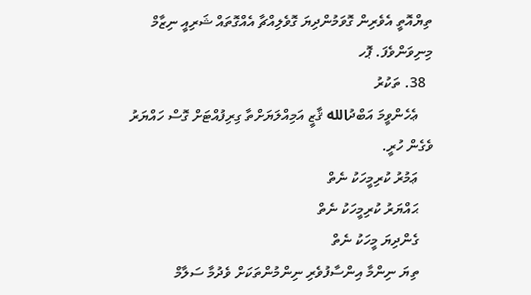ތިޔްއޮތީ އެވެރިން ގޮވަމުންދިޔަ ގޮވެލިއްޗާ އެއްގޮތައް ޝަރިއީ ނިޒާމް މިނިވަންވެފަ. ޕޮހ
  38. ތަކުރު
    ޢެހެންވީމަ އަބްދުالله ޤާޒީ އަމިއްލަޔަށްތާ ގިރިފުއްޓަށް ގޮސް ހައްޔަރު ވެގެން ހުރީ.
    ޢަމުރު ކުރިމީހަކު ނެތް
    ޙައްޔަރު ކުރިމީހަކު ނެތް
    ގެންދިޔަ މީހަކު ނެތް
    ތިޔަ ނިންމާ އިންސާފުވެރި ނިންމުންތަކަށް ވެދުމާ ސަލާމް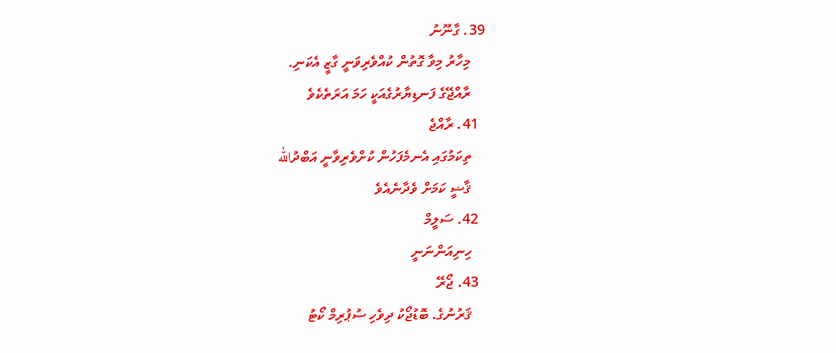39. ގާނޫނު
    މިހާރު މިވާ ގޮތުން ކުއްވެރިވަނީ ގާޒީ އެކަނި.
    ރާއްޖޭގެ ފަނޑިޔާރުގެއަކީ ހަމަ އަރަތެކެވެ
  41. ރާއްޖެ
    ތިކަމުގައި އެނމެފަހުން ކުށްވެރިވާނީ އަބްދުالله
    ޤާޟީ ކަމަށް ވެދާނެއެވެ
  42. ސަލީމް
    ހިނިއަންނަނީ
  43. ޖޯރޭ
    ޤަރުނުގެ. ބޮޑުޖޯކު ދިވެހި ސުޕުރިމް ކޯޓު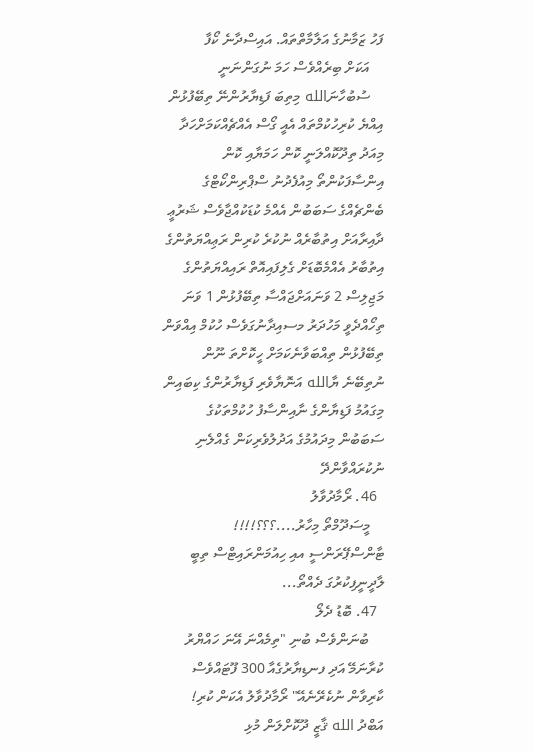ފަހު ޒަމާނުގެ އަލާމާތްތައް. އައިސްދާނެ ކޯފާ
    އަކަށް ބިރެއްވެސް ހަމަ ނުގަންނަނީ
    ސުބުހާނަالله މިތިބަ ފަޑިޔާރުންނޭ ތިބޭފުޅުން އިއްޔެ ކުރިހުކުމްތައް އެއީ ގޯސް އެއްޗެއްކަމަށްހަދާ މިއަދު ތިދޫކޮއްލަނީ ކޮން ހަމަޔާއި ކޮން އިންސާފަކުންތޯ މިއުފެދުނު ސްޕްރިންކޯޓްގެ ބެންޗެއްގެ ސަބަބުން އެއްމެ ކުޑަކުއްޖާވެސް ޝަރުޢީ ދާއިރާއަށް އިތުބާރެއް ނުކުރެ ކުރިން ރަޢިއްޔަތުންގެ އިތުބާރު އެއްމެބޮޑަށް ގެލިފައިއޮތް ރައިއްޔަތުންގެ މަޖިލިސް 2 ވަނައަށްޖައްސާ ތިބޭފުޅުން 1 ވަނަ ތިހޯއްދެވީ މަހުދަރު މސއިދާނުގަވެސް ހުކުމް އިއްވަން ތިބޭފުޅުން ތިއްބަވާނެކަމަށް ހީކޮށްތަ ނޫން ނުތިބޭނެ ޔާالله އަނޮޔާވެރި ފަޑިޔާރުންގެ ކިބައިން މިގައުމު ފަޑިޔާންގެ ނާއިންސާފު ހުކުމްތަކުގެ ސަބަބުން މިދައުމުގެ އަދުލުވެރިކަން ގެއްލެނި ނުކުރައްވާންދޭ
  46. ރޯމާދުވާލު
    މީސަދޫމްތޯ މިހާރު....؟؟؟!!!! ޓާންސްޕޭރަންސީ އއި ހިއުމަންރައިޓްސް ތިބީ ލާދީނީފިކުރުގަ ދެއްތޯ...
  47. ބޮޑު ދެލޯ
    ބުނަންވެސް ބުނި "ތިމެއްނަ އޭނަ ހައްޔްރު ކުރާނަމޭ އަދި ފނޑިޔާރުގެއާ 300 ފޫޓައްވެސް ކާރިވާން ނުކެރޭނެއޭ" ރޯމާދުވާލު އެކަން ކުރި! އަބްދު الله ޤާޒީ ދޫކޮށްލަން މުޅި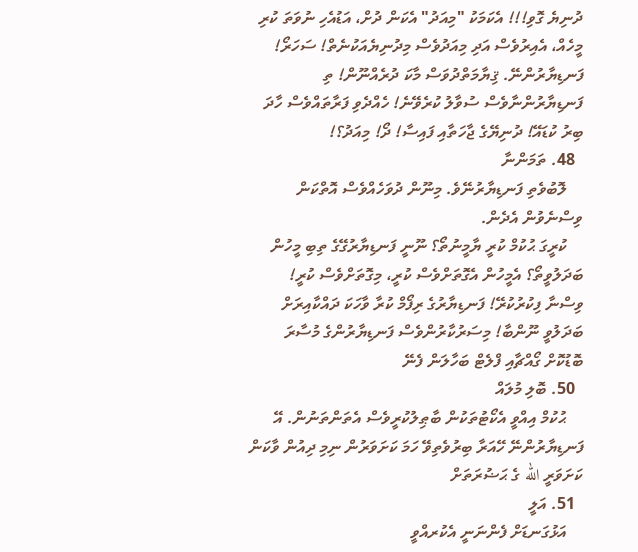ދުނިޔެ ގޮވި!!! އެކަމަކު "މިއަދު" އެކަން ދުށް، އަޑުއެހި ނުވަތަ ކުރި މީހެއް، އެއިރުވެސް އަދި މިއަދުވެސް މިދުނިޔެއަކުނެތް! ސަހަރޯ! ފަނޑިޔާރުންނޭ. ޤިޔާމަތްދުވަސް މާކަ ދުރެއްނޫން! ތި ފަނޑިޔާރުންނާވެސް ސުވާލު ކުރެވޭނެ! ހެއްދެވި ފަރާތައްވެސް ހާދަ ބިރު ކުޑައޭ! ދުނިޔޭގެ ޖާހަތާއި ފައިސާ! ދޯ! މިއަދު؟!
  48. ތަމަންނާ
    ލޮބުވެތި ފަނޑިޔާރުނޭވެ. މިނޫން ދުވަހެއްވެސް އޮތްކަން ވިސްނެވުން އެދެން.
    ކުރީގަ ޙުކުމް ކުރީ ޔާމީނުތޯ؟ ނޫނީ ފަނޑިޔާރުގޭގެ ތިބި މީހުން ބަދަލުވީތޯ؟ އެމީހުން އެގޮތަށްވެސް ކުރީ، މިގޮތަށްވެސް ކުރީ! ވިސްނާ ފިކުރުކުރޭ! ފަނޑިޔާރުގެ ރިފޯމް ކުރާ ވާހަކަ ދައްކާއިރަށް ބަދަލުވީ ނޫންބާ! މިސަރުކާރުންވެސް ފަނޑިޔާރުންގެ މުސާރަ ބޮޑުކޮށް ގޯއްޗާއި ފްލެޓް ބަހާލަން ފެނޭ
  50. ބޮލި މުލައް
    ޙުކުމް އިއްވީ އެކޯޓުތަކުން ބާޠިލުކުރީވެސް އެތަންތަނުން. އޭ ފަނޑިޔާރުންނޭ ހޭއަރާ ބިރުވެތިވޭ ހަމަ ކަށަވަރުން ނިމި ދިއުން ވާކަން ކަށަވަރީ الله ގެ ޙަޟުރަތަށް
  51. އަލީ
    އަޅުގަނޑަށް ފެންނަނީ އެކުރއްވީ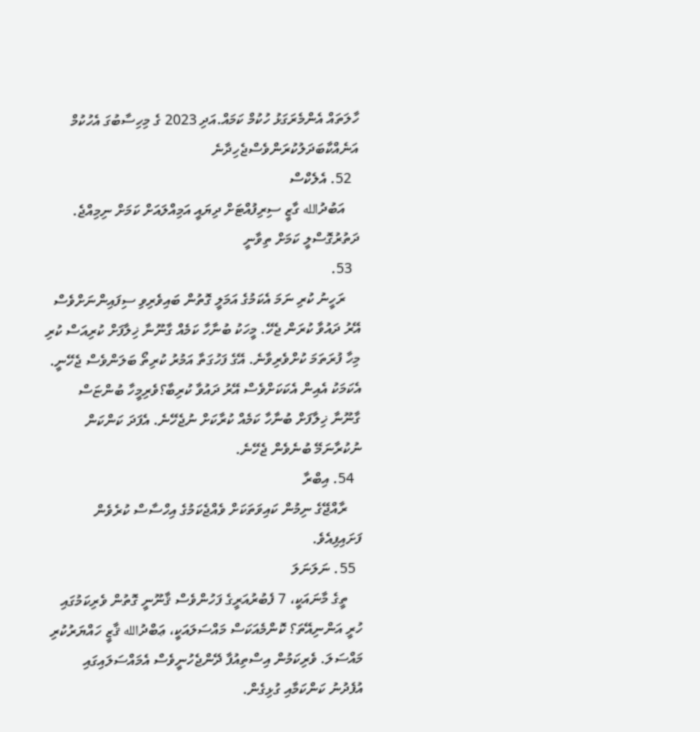ހާލަތައް އެންމެރަގަޅު ހުކުމް ކަމައް.އަދި 2023 ގެ މިހިސާބުގަ އެހުކުމް އަނެއްކާބަދަލުކުރަންވެސްޖެހިދާނެ
  52. އެލެކްސް
    އަބުދުالله ގާޒީ ސިރިފުއްޓަށް ދިޔައީ އަމިއްލައަށް ކަމަށް ނިމިއްޖެ. ދަތުރުގޮސްލީ ކަމަށް ތިވާނީ
  53.
    ރަހީނު ކުރި ނަމަ އެކަމުގެ އަމަލީ ގޮތުން ބައިވެރިވި ސިފައިންނަށްވެސް އޭރު ދައުވާ ކުރަން ޖެހޭ. މީހަކު ބުނާހާ ކަމެއް ގާނޫނާ ޚިލާފަށް ކުރިއަސް ކުރި މިހާ ފުރަތަމަ ކުށްވެރިވާނެ. އޭގެ ފަހުގަތާ އަމުރު ކުރިތޯ ބަލަންވެސް ޖެހޭނީ. އެކަމަކު އެއިން އެކަކަށްވެސް އޭރު ދައުވާ ކުރިބާ؟ވެރިމީހާ ބުންޏަސް ގާނޫނާ ޚިލާފަށް ބުނާހާ ކަމެއް ކުރާކަށް ނުޖެހޭނެ. އެފަދަ ކަންކަން ނުކުރާނަމޭ ބުނެވެން ޖެހޭނެ.
  54. އިބްރާ
    ރާއްޖޭގެ ނިމުން ކައިވަތަކަށް ވެއްޖެކަމުގެ އިހްސާސް ކުރެވެން ފަށައިފިއެވެ.
  55. ނަލަނަލަ
    ތީގެ މާނައަކީ، 7 ފެބުރުއަރީގެ ފަހުންވެސް ޤާނޫނީ ގޮތުން ވެރިކަމުގައި ހުރީ އަންނިއޭތަ؟ ކޮންމެއަކަސް މައްސަލައަކީ، ޢަބްދުالله ޤާޒީ ހައްޔަރުކުރި މައްސަލަ. ވެރިކަމުން އިސްތިއުފާ ދޭންޖެހުނީވެސް އެމައްސަލައިގައި އުފެދުނު ކަންކަމާއި ގުޅިގެން.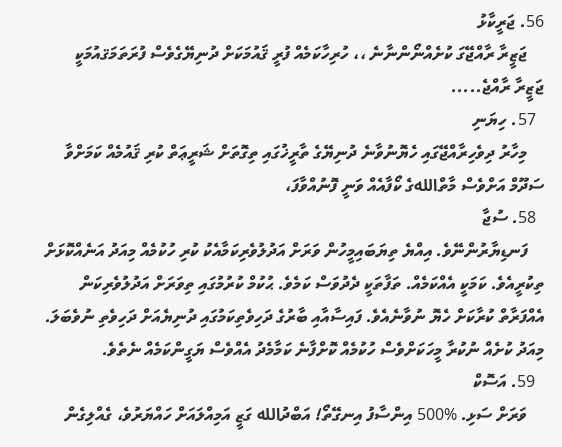56. ޖަރީކާޅު
    ޖަޒީރާ ރާއްޖޭގަ ކުށެއްނޯންނާނެ ،، ހުރިހާކަމެއް ފުރީ ޤައުމަކަށް ދުނިޔޭގެވެސް ފުރަތަމަޤއުމަކީ ޖަޒީރާ ރާއްޖެ.....
  57. ހިޔަނި
    މިހާރު ދިވެހިރާއްޖޭގައި ހެޔޮނުވާނެ ދުނިޔޭގެ ތާރީޚުގައި ތިގޮތަށް ޝަރީޢަތް ކުރި ޤައުމެއް ކަމަށްވާ ސަދޫމް އަށްވެސް މާތްاللهގެ ކޯފާއެއް ވަނީ ފޮނުއްވާފަ،
  58. ސުޖާ
    ފަނޑިޔާރުންނޭވެ. އިއްޔެ ތިޔަބައިމީހުން ވަރަށް އަދުލުވެރިކަމާއެކު ކުރި ހުކުމެއް މިއަދު އަނެއްކޮޅަށް ތިކުރީއެވެ. ކަމަކީ އެއްކަމެއް. ތަފާތަކީ ދެދުވަސް ކަމެވެ. ޙުކުމް ކުރުމުގައި ތިވަރަށް އަދުލުވެރިކަން އެއްފަރާތް ކުރާކަށް ހެޔޮ ނުވާނެއެވެ. ފައިސާއާއި ބާރުގެ ދަހިވެތިކަމުގައި ދުނިޔެއަށް ދަހިވެތި ނުވެބަލަ. މިއަދު ކުށެއް ނުކުރާ މީހަކަށްވެސް ހުކުމެއް ކޮށްފާނެ ކަމާމެދު އެއްވެސް ޔަގީންކަމެއް ނެތެވެ.
  59. އަސޮކް
    ވަރަށް ސަޅި. %500 އިންސާފު އިނގޭތޯ! އަބްދުالله ގަޒީ އަމިއްލައަށް ހައްޔަރުވެ، ގެއްލިގެން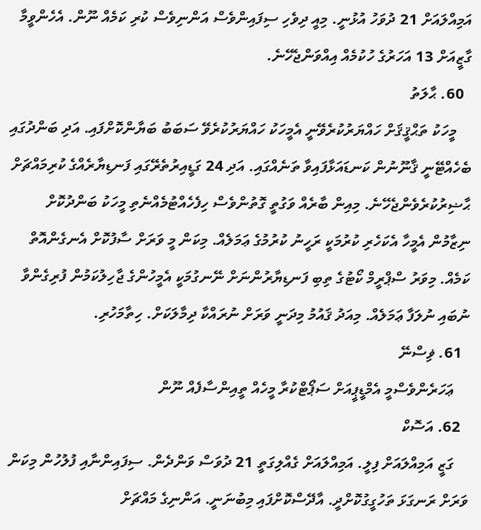އަމިއްލައަށް 21 ދުވަހު އުޅުނީ. މިއީ ދިވެހި ސިފައިންވެސް އަންނިވެސް ކުރި ކަމެއް ނޫން. އެހެންވީމާ ގާޒީއަށް 13 އަހަރުގެ ހުކުމެއް އިއްވަންޖެހޭނެ.
  60. ޙާލަތު
    މީހަކު ތަޙްޤީޤަށް ހައްޔަރުކުރެވޭނީ އެމީހަކު ހައްޔަރުކުރެވޭ ސަބަބު ބަޔާންކޮށްފައި. އަދި ބަންދުގައި ބެހެއްޓޭނީ ޤާނޫނުން ކަނޑައަޅާފައިވާ ތަނެއްގައި. އަދި 24 ގަޑީއިރުތެރޭގައި ފަނޑިޔާރެއްގެ ކުރިމައްޗަށް ޙާޟިރުކުރެވެންޖެހޭނެ. މިއިން ބާރެއް ވަގުތީ ގޮތުންވެސް ހިފެހެއްޓުމެއްނެތި މީހަކު ބަންދުކޮށް ނިޒާމުން އެމީހާ އެކަހެރި ކުރުމަކީ ރަހީނު ކުރުމުގެ ޢަމަލެއް. މިކަން މީ ވަރަށް ސާފުކޮށް އެނގެންއޮތް ކަމެއް. މިވަރު ސްޕްރީމް ކޯޓުގެ ތިބި ފަނޑިޔާރުންނަށް ނޭނގުމަކީ އެމީހުންގެ ޖާހިލުކަމުން ފުރިގެންވާ ނުބައި ނުލަފާ ޢަމަލެއް. މިއަދު ޤައުމު މިދަނީ ވަރަށް ނުރައްކާ ދިމާލަކަށް. ހިތާމަހުރި.
  61. ޥިސްނޭ
    ޢަހަރެންވެސްމީ އެމްޑީޕީއަށް ސަޕޯޓްކުރާ މީހެއް ތީއިންސާފެއް ނޫން
  62. އަސޮކް
    ގަޒީ އަމިއްލައަށް ފިލީ. އަމިއްލައަށް ގެއްލިގަތީ 21 ދުވަސް ވަންދެން. ސިފައިންނާއި ފުލުހުން މިކަން ވަރަށް ރަނގަޅަ ތަހުގީގުކޮށްދީ. އާދޭސްކޮށްފައި މިބުނަނީ. އަންނިގެ މައްޗަށް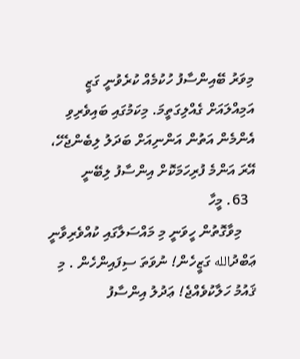މިވަރު ބޭއިންސާފު ހުކުމެއް ކުރެވުނީ ގަޒީ އަމިއްލައަށް ގެއްލިގަތީމަ. މިކަމުގައި ބައިވެރިވި އެންމެން އަތުން އަންނިއަށް ބަދަލު ލިބެންޖެހޭ، އޭރަ އަންމެ ފުރިހަމަކޮށް އިންސާފު ލިބޭނީ
  63. މީހާ
    މިވާގޮތުން ހީވަނީ މި މައްސަލާގައި ކުއްވެރިވާނީ ޢަބްދުالله ގަޒީހެން! ނުވަތަ ސިފައިންހެން . މި ޤައުމު ހަލާކުވެއްޖެ! ޢަދުލު އިންސާފު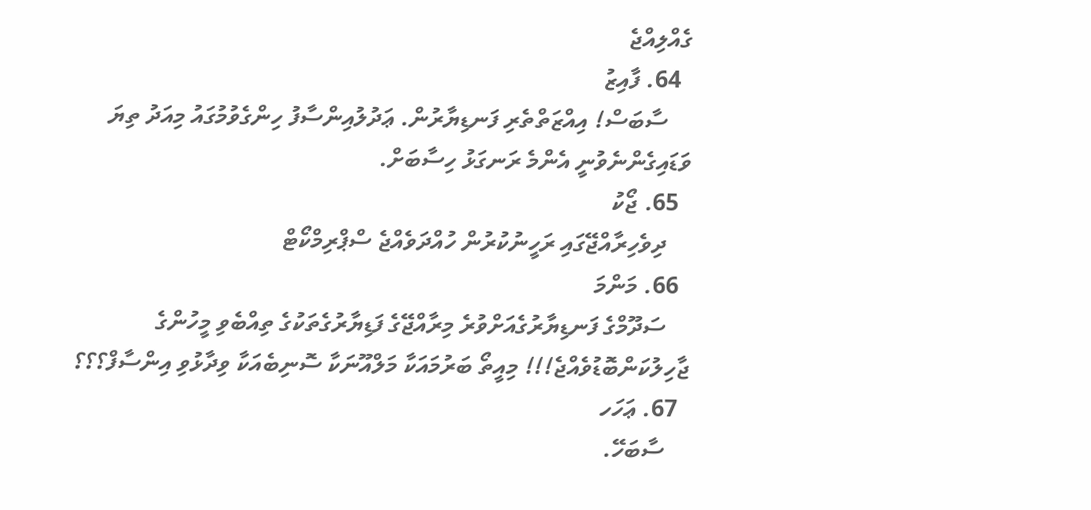ގެއްލިއްޖެ
  64. ފާއިޒު
    ސާބަސް! އިއްޒަތްތެރި ފަނޑިޔާރުން. ޢަދުލުއިންސާފު ހިންގެވުމުގައު މިއަދު ތިޔަ ވަޑައިގެންނެވުނީ އެންމެ ރަނގަޅު ހިސާބަށް.
  65. ޖޯކު
    ދިވެހިރާއްޖޭގައި ރަހީނުކުރުން ހުއްދަވެއްޖެ ސްޕްރިމްކޯޓް
  66. މަންމަ
    ސަދޫމްގެ ފަނޑިޔާރުގެއަށްވުރެ މިރާއްޖޭގެ ފަޑިޔާރުގެތަކުގެ ތިއްބެވި މީހުންގެ ޖާހިލުކަންބޮޑުވެއްޖެ!!! މިއީތޯ ބަރުމައަކާ މަލްއޫނަކާ ސޮނިބެއަކާ ވިދާޅުވި އިންސާފް؟؟؟
  67. ޢަހަހ
    ސާބަހޭ.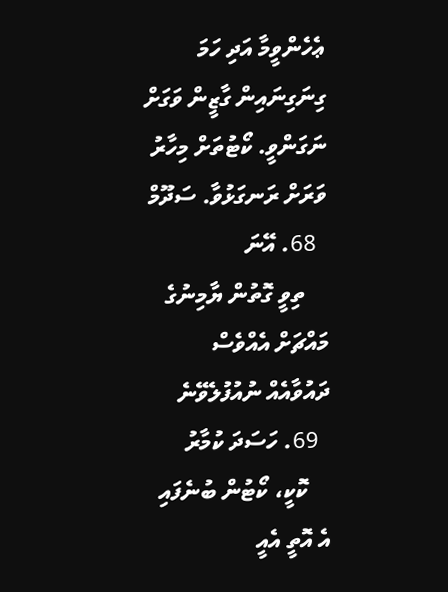ޢެހެންވީމާ އަދި ހަމަ ގިނަގިނައިން ގާޒީން ވަގަށް ނަގަންވީ. ކޯޓުތަށް މިހާރު ވަރަށް ރަނގަޅުވާ. ސަދޫމް
  68. އޭނަ
    ތިވީ ގޮތުން ޔާމިނުގެ މައްޗަށް އެއްވެސް ދައުވާއެއް ނުއުފުލެވޭނެ
  69. ހަސަދަ ކުމާރު
    ކޮކީ، ކޯޓުން ބުނެފައި އެ އޮތީ އެއީ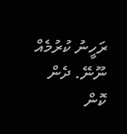ރަހީނު ކުރުމެއް ނޫނޭ. ދެން ކޮން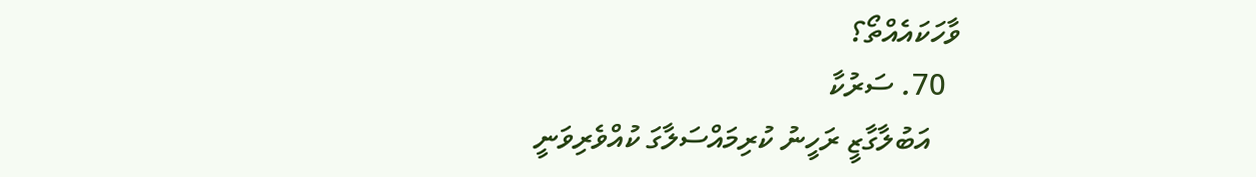ވާހަކައެއްތޯ؟
  70. ސަރުކާ
    އަބުލާގާޒީ ރަހީނު ކުރިމައްސަލާގަ ކުއްވެރިވަނީ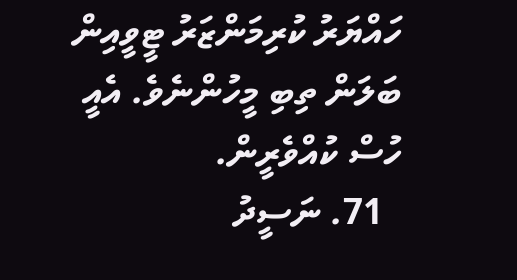ހައްޔަރު ކުރިމަންޒަރު ޓީވީއިން ބަލަން ތިބި މީހުންނެވެ. އެއީ ހުސް ކުއްވެރީން.
  71. ނަސީދު